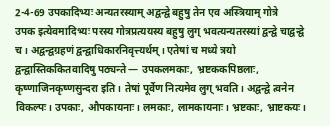2-4-69 उपकादिभ्यः अन्यतरस्याम् अद्वन्द्वे बहुषु तेन एव अस्त्रियाम् गोत्रे
उपक इत्येवमादिभ्यः परस्य गोत्रप्रत्ययस्य बहुषु लुग् भवत्यन्यतरस्यां द्वन्द्वे चाद्वन्द्वे च। अद्वन्द्वग्रहणं द्वन्द्वाधिकारनिवृत्त्यर्थम्। एतेषां च मध्ये त्रयो द्वन्द्वास्तिककितवादिषु पठ्यन्ते — उपकलमकाः, भ्रष्टककपिष्ठलाः, कृष्णाजिनकृष्णसुन्दरा इति। तेषां पूर्वेण नित्यमेव लुग् भवति। अद्वन्द्वे त्वनेन विकल्पः। उपकाः, औपकायनाः। लमकाः, लामकायनाः। भ्रष्टकाः, भ्राष्टकयः।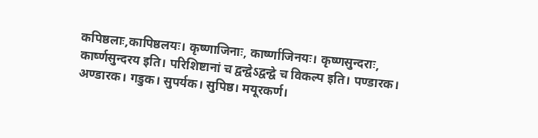कपिष्ठलाः,कापिष्ठलयः। कृष्णाजिनाः, कार्ष्णाजिनयः। कृष्णसुन्दराः, कार्ष्णसुन्दरय इति। परिशिष्टानां च द्वन्द्वेऽद्वन्द्वे च विकल्प इति। पण्डारक। अण्डारक। गडुक। सुपर्यक। सुपिष्ठ। मयूरकर्ण।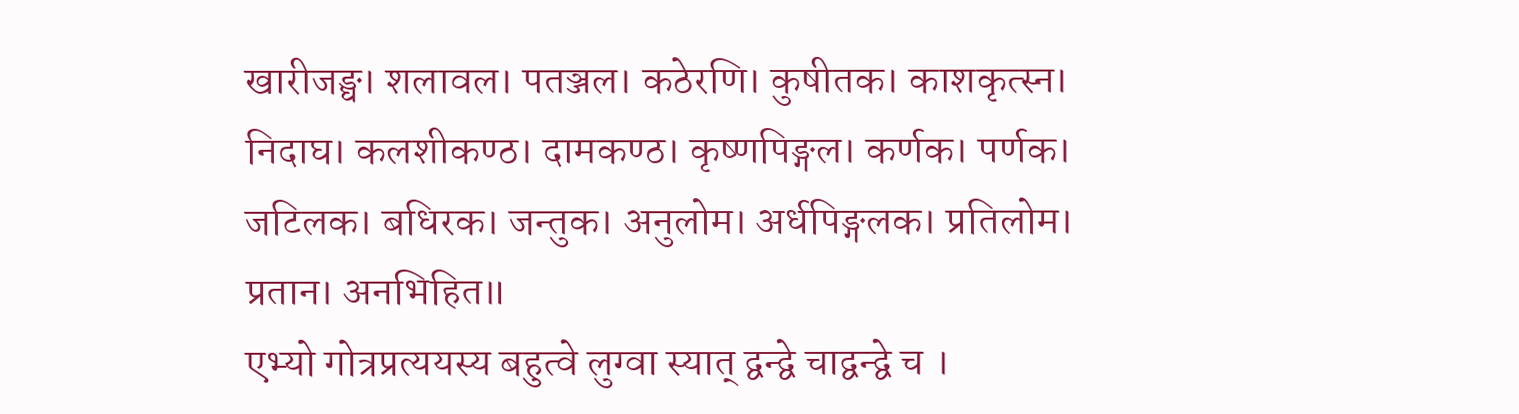खारीजङ्घ। शलावल। पतञ्जल। कठेरणि। कुषीतक। काशकृत्स्न। निदाघ। कलशीकण्ठ। दामकण्ठ। कृष्णपिङ्गल। कर्णक। पर्णक। जटिलक। बधिरक। जन्तुक। अनुलोम। अर्धपिङ्गलक। प्रतिलोम। प्रतान। अनभिहित॥
एभ्यो गोत्रप्रत्ययस्य बहुत्वे लुग्वा स्यात् द्वन्द्वे चाद्वन्द्वे च ।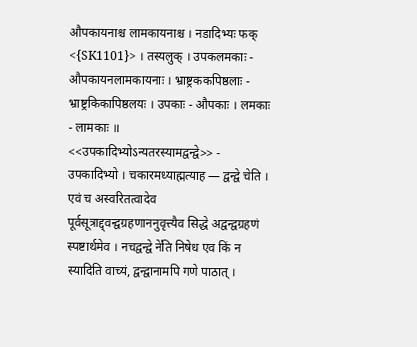औपकायनाश्च लामकायनाश्च । नडादिभ्यः फक् <{SK1101}> । तस्यलुक् । उपकलमकाः - औपकायनलामकायनाः । भ्राष्ट्रककपिष्ठलाः - भ्राष्ट्रकिकापिष्ठलयः । उपकाः - औपकाः । लमकाः - लामकाः ॥
<<उपकादिभ्योऽन्यतरस्यामद्वन्द्वे>> - उपकादिभ्यो । चकारमध्याह्मत्याह — द्वन्द्वे चेति । एवं च अस्वरितत्वादेव पूर्वसूत्राद्द्वन्द्वग्रहणाननुवृत्त्यैव सिद्धे अद्वन्द्वग्रहणं स्पष्टार्थमेव । नचद्वन्द्वे ने॑ति निषेध एव किं न स्यादिति वाच्यं, द्वन्द्वानामपि गणे पाठात् ।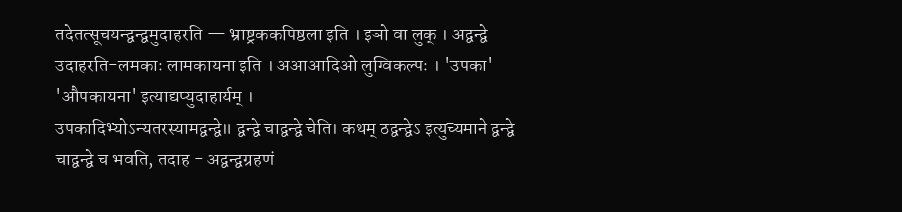तदेतत्सूचयन्द्वन्द्वमुदाहरति — भ्राष्ट्रककपिष्ठला इति । इञो वा लुक् । अद्वन्द्वे उदाहरति-लमकाः लामकायना इति । अआआदिओ लुग्विकल्पः । 'उपका' 'औपकायना' इत्याद्यप्युदाहार्यम् ।
उपकादिभ्योऽन्यतरस्यामद्वन्द्वे॥ द्वन्द्वे चाद्वन्द्वे चेति। कथम् ठद्वन्द्वेऽ इत्युच्यमाने द्वन्द्वे चाद्वन्द्वे च भवति, तदाह - अद्वन्द्वग्रहणं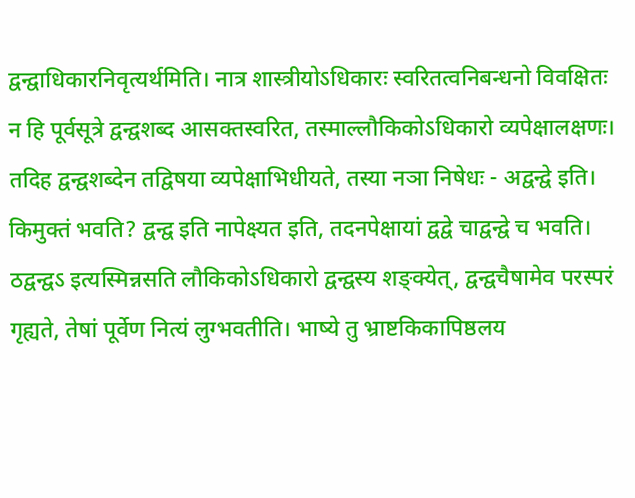द्वन्द्वाधिकारनिवृत्यर्थमिति। नात्र शास्त्रीयोऽधिकारः स्वरितत्वनिबन्धनो विवक्षितः न हि पूर्वसूत्रे द्वन्द्वशब्द आसक्तस्वरित, तस्माल्लौकिकोऽधिकारो व्यपेक्षालक्षणः। तदिह द्वन्द्वशब्देन तद्विषया व्यपेक्षाभिधीयते, तस्या नञा निषेधः - अद्वन्द्वे इति। किमुक्तं भवति? द्वन्द्व इति नापेक्ष्यत इति, तदनपेक्षायां द्वद्वे चाद्वन्द्वे च भवति। ठद्वन्द्वऽ इत्यस्मिन्नसति लौकिकोऽधिकारो द्वन्द्वस्य शङ्क्येत्, द्वन्द्वचैषामेव परस्परं गृह्यते, तेषां पूर्वेण नित्यं लुग्भवतीति। भाष्ये तु भ्राष्टकिकापिष्ठलय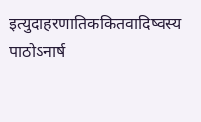इत्युदाहरणातिककितवादिष्वस्य पाठोऽनार्ष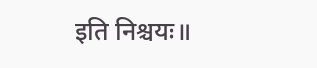इति निश्चयः॥